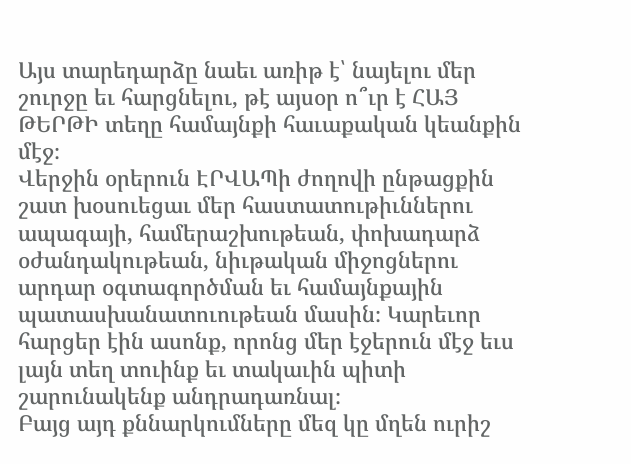Այս տարեդարձը նաեւ առիթ է՝ նայելու մեր շուրջը եւ հարցնելու, թէ այսօր ո՞ւր է ՀԱՅ ԹԵՐԹԻ տեղը համայնքի հաւաքական կեանքին մէջ։
Վերջին օրերուն ԷՐՎԱՊի ժողովի ընթացքին շատ խօսուեցաւ մեր հաստատութիւններու ապագայի, համերաշխութեան, փոխադարձ օժանդակութեան, նիւթական միջոցներու արդար օգտագործման եւ համայնքային պատասխանատուութեան մասին։ Կարեւոր հարցեր էին ասոնք, որոնց մեր էջերուն մէջ եւս լայն տեղ տուինք եւ տակաւին պիտի շարունակենք անդրադառնալ։
Բայց այդ քննարկումները մեզ կը մղեն ուրիշ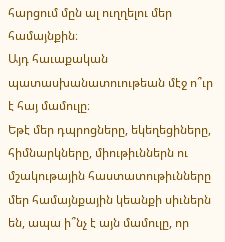հարցում մըն ալ ուղղելու մեր համայնքին։
Այդ հաւաքական պատասխանատուութեան մէջ ո՞ւր է հայ մամուլը։
Եթէ մեր դպրոցները, եկեղեցիները, հիմնարկները, միութիւններն ու մշակութային հաստատութիւնները մեր համայնքային կեանքի սիւներն են, ապա ի՞նչ է այն մամուլը, որ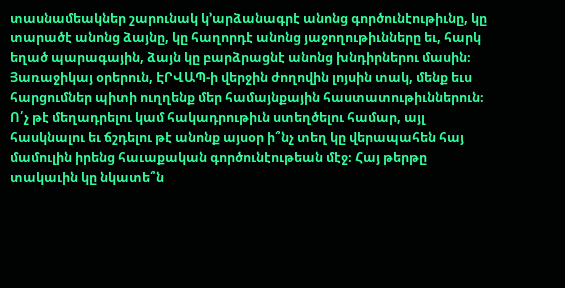տասնամեակներ շարունակ կ’արձանագրէ անոնց գործունէութիւնը, կը տարածէ անոնց ձայնը, կը հաղորդէ անոնց յաջողութիւնները եւ, հարկ եղած պարագային, ձայն կը բարձրացնէ անոնց խնդիրներու մասին։
Յառաջիկայ օրերուն, ԷՐՎԱՊ-ի վերջին ժողովին լոյսին տակ, մենք եւս հարցումներ պիտի ուղղենք մեր համայնքային հաստատութիւններուն։ Ո՛չ թէ մեղադրելու կամ հակադրութիւն ստեղծելու համար, այլ հասկնալու եւ ճշդելու թէ անոնք այսօր ի՞նչ տեղ կը վերապահեն հայ մամուլին իրենց հաւաքական գործունէութեան մէջ։ Հայ թերթը տակաւին կը նկատե՞ն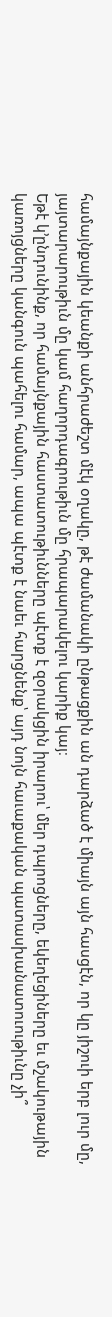համայնքային կեանքի անհրաժեշտ մէկ օղակը, թէ ժամանակի ընթացքին ան դարձած է միայն այն հասցէն, որ կը յիշուի երբ լուր մը, յայտարարութիւն մը կամ հաղորդագրութիւն մը հրապարակելու կարիք կայ։
Եթէ կ’ընդունինք, որ համայնքային հաստատութիւնները պէտք է զօրակցին իրարու՝ մեր դպրոցները, եկեղեցիները եւ մշակութային կառոյցները կանգուն պահելու համար, ապա պէտք է նաեւ հարցնենք՝ այդ նոյն հաւաքական պատասխանատուութիւնը չի՞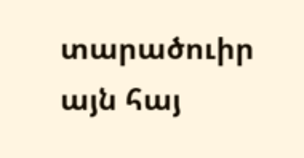տարածուիր այն հայ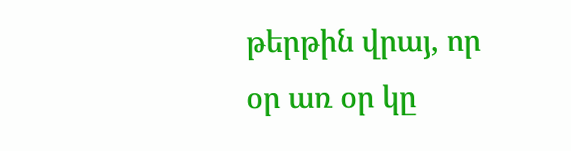թերթին վրայ, որ օր առ օր կը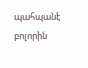պահպանէ բոլորին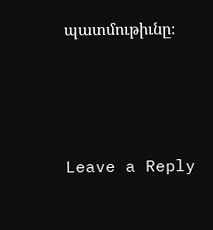պատմութիւնը։




Leave a Reply